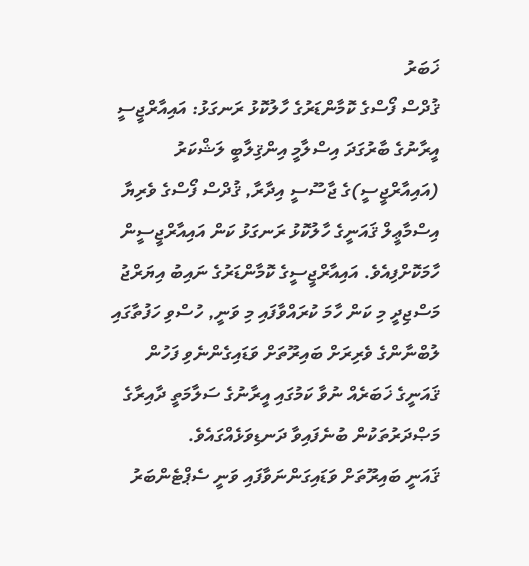ޚަބަރު
ޤުދްސް ފޯސްގެ ކޮމާންޑަރުގެ ހާލުކޮޅު ރަނގަޅު: އައިއާރްޖީސީ
އީރާނުގެ ބާރުގަދަ އިސްލާމީ އިންޤިލާބީ ލަޝްކަރު (އައިއާރްޖީސީ)ގެ ޖާސޫސީ އިދާރާ, ޤުދްސް ފޯސްގެ ވެރިޔާ އިސްމާޢީލް ޤައަނީގެ ހާލުކޮޅު ރަނގަޅު ކަން އައިއާރްޖީސީން ހާމަކޮށްފިއެވެ. އައިއާރްޖީސީގެ ކޮމާންޑަރުގެ ނައިބު އިޔަރްޖު މަސްޖިދީ މި ކަން ހާމަ ކުރައްވާފައި މި ވަނީ, ހުސްވި ހަފުތާގައި ލުބްނާންގެ ވެރިރަށް ބައިރޫތަށް ވަޑައިގެންނެވި ފަހުން ޤައަނީގެ ޚަބަރެއް ނުވާ ކަމުގައި އީރާނުގެ ސަލާމަތީ ދާއިރާގެ މަޞްދަރުތަކުން ބުނެފައިވާ ދަނޑިވަޅެއްގައެވެ.
ޤައަނީ ބައިރޫތަށް ވަޑައިގަންނަވާފައި ވަނީ ސެޕްޓެންބަރު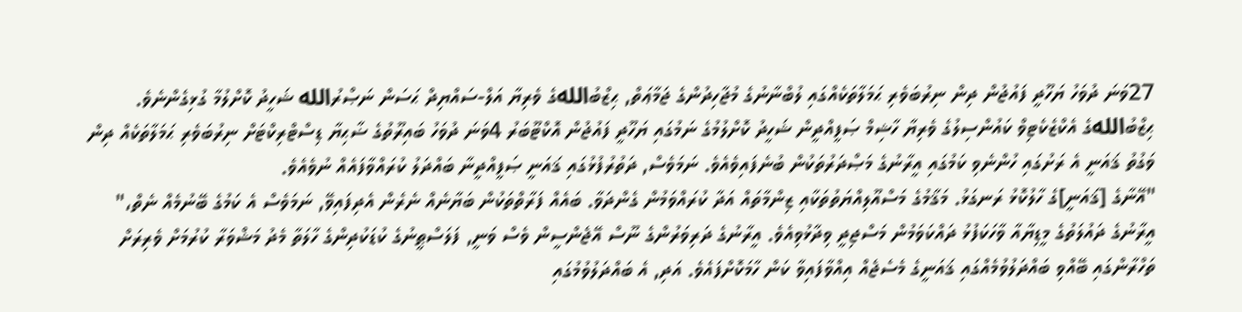27ވަނަ ދުވަހު ޔަހޫދީ ފައުޖުން ދިން ނިރުބަވެރި ޙަމަލާތަކެއްގައި ލުބްނާނުގެ މުޖާހިދުންގެ ޖަމާޢަތް, ޙިޒްބުاللهގެ ވެރިޔާ އަލް-ސައްޔިދް ޙަސަން ނަޞްރުالله ޝަހީދު ކޮށްލުމާ ގުޅިގެންނެވެ. ޙިޒްބުاللهގެ އެކްޒެކެޓިވް ކައުންސިލުގެ ވެރިޔާ ހާޝިމް ޞަފީއްދީން ޝަހީދު ކޮށްލުމުގެ ނަމުގައި ޔަހޫދީ ފައުޖުން އޮކްޓޫބަރު 4ވަނަ ދުވަހު ބައިރޫތުގެ ޟާޙިޔާ ޑިސްޓްރިކްޓަށް ނިރުބަވެރި ޙަމަލާތަކެއް ދިން ވަގުތު ޤައަނީ އެ ރަށުގައި ހުންނެވި ކަމުގައި އީރާނުގެ މަޞްދަރުތަކުން ބުނެފައިވެއެވެ. ނަމަވެސް, ދަތުރުފުޅުގައި ޤައަނީ ޞަފީއްދީނާ ބައްދަލު ކުރައްވާފައެއް ނުވެއެވެ.
"އޭނާގެ [ޤައަނީ]ގެ ހާލުކޮޅު ރަނގަޅު. މަޤާމުގެ މަސްއޫލިއްޔަތުތަކާއި ޒިންމާތައް އަދާ ކުރައްވަމުން ގެންދަވާ. ބައެއް ފަރާތްތަކުން ބަޔާނެއް ނެރެން އެދިފައިވޭ, ނަމަވެސް އެ ކަމުގެ ބޭނުމެއް ނެތް،" އީރާނުގެ ދައުލަތުގެ މީޑިޔާއާ ވާހަކަފުޅު ދައްކަވަމުން މަސްޖިދީ ވިދާޅުވިއެވެ. އީރާނުގެ ދަރިވަރުންގެ ނޫސް އޭޖެންސީން ވެސް ވަނީ, ފަލަސްޠީނުގެ ކުޑަކުދިންގެ ހާލަތާ މެދު މަޝްވަރާ ކުރުމަށް ވެރިރަށް ތަހްރާންގައި ބޭއްވި ބައްދަލުވުމެއްގައި ޤައަނީގެ މެސެޖެއް އިއްވާފައިވާ ކަން ހާމަކޮށްފައެވެ. އަދި, އެ ބައްދަލުވުމުގައި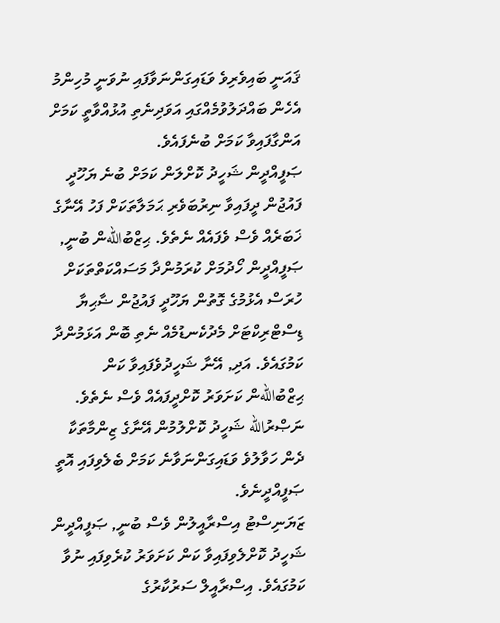ޤައަނީ ބައިވެރިވެ ވަޑައިގަންނަވާފައި ނުވަނީ މުހިންމު އެހެން ބައްދަލުވުމެއްގައި އަވަދިނެތި އުޅުއްވާތީ ކަމަށް އަންގާފައިވާ ކަމަށް ބުނެފައެވެ.
ޞަފީއްދީން ޝަހީދު ކޮށްލަން ކަމަށް ބުނެ ޔަހޫދީ ފައުޖުން ދީފައިވާ ނިރުބަވެރި ޙަމަލާތަކަށް ފަހު އޭނާގެ ޚަބަރެއް ވެސް ވެފައެއް ނެތެވެ. ޙިޒްބުاللهން ބުނީ, ޞަފީއްދީން ހޯދުމަށް ކުރަމުންދާ މަސައްކަތްތަކަށް ހުރަސް އެޅުމުގެ ގޮތުން ޔަހޫދީ ފައުޖުން ޟާޙިޔާ ޑިސްޓްރިކްޓަށް މެދުކެނޑުމެއް ނެތި ބޮން އަޅަމުންދާ ކަމުގައެވެ. އަދި, އޭނާ ޝަހީދުވެފައިވާ ކަން ޙިޒްބުاللهން ކަށަވަރު ކޮށްދީފައެއް ވެސް ނެތެވެ. ނަޞްރުالله ޝަހީދު ކޮށްލުމުން އޭނާގެ ޒިންމާތަކާ ދެން ހަވާލުވެ ވަޑައިގަންނަވާނެ ކަމަށް ބެލެވިފައި އޮތީ ޞަފީއްދީނެވެ.
ޒަޔަނިސްޓު އިސްރާއީލުން ވެސް ބުނީ, ޞަފީއްދީން ޝަހީދު ކޮށްލެވިފައިވާ ކަން ކަށަވަރު ކުރެވިފައި ނުވާ ކަމުގައެވެ. އިސްރާއީލް ސަރުކާރުގެ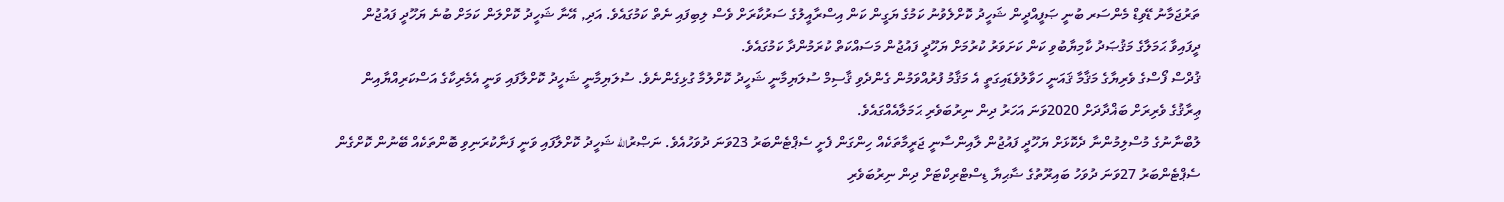ތަރުޖަމާނު ޑޭވިޑް މެންސަރ ބުނީ ޞަފީއްދީން ޝަހީދު ކޮށްލެވުނު ކަމުގެ ޔަގީން ކަން އިސްރާއީލުގެ ސަރުކާރަށް ވެސް ލިބިފައި ނެތް ކަމުގައެވެ. އަދި, އޭނާ ޝަހީދު ކޮށްލަން ކަމަށް ބުނެ ޔަހޫދީ ފައުޖުން ދީފައިވާ ޙަމަލާގެ މަޤުޞަދު ކާމިޔާބުވި ކަން ކަށަވަރު ކުރުމަށް ޔަހޫދީ ފައުޖުން މަސައްކަތް ކުރަމުންދާ ކަމުގައެވެ.
ޤުދްސް ފޯސްގެ ވެރިޔާގެ މަޤާމާ ޤައަނީ ހަވާލުވެޑައިގަތީ އެ މަޤާމު ފުރުއްވަމުން ގެންދެވި ޤާސިމް ސުލަޔިމާނީ ޝަހީދު ކޮށްލުމާ ގުޅިގެންނެވެ. ސުލަޔިމާނީ ޝަހީދު ކޮށްލާފައި ވަނީ އެމެރިކާގެ އަސްކަރިއްޔާއިން ޢިރާޤުގެ ވެރިރަށް ބަޣްދާދަށް 2020ވަނަ އަހަރު ދިން ނިރުބަވެރި ޙަމަލާއެއްގައެވެ.
ލުބްނާނުގެ މުސްލިމުންނާ ދެކޮޅަށް ޔަހޫދީ ފައުޖުން ލާއިންސާނީ ޖަރީމާތަކެއް ހިންގަން ފެށީ ސެޕްޓެންބަރު 23ވަނަ ދުވަހުއެވެ. ނަޞްރުالله ޝަހީދު ކޮށްލާފައި ވަނީ ފަނާކުރަނިވި ބޮންތަކެއް ބޭނުން ކޮށްގެން ސެޕްޓެންބަރު 27ވަނަ ދުވަހު ބައިރޫތުގެ ޟާޙިޔާ ޑިސްޓްރިކްޓަށް ދިން ނިރުބަވެރި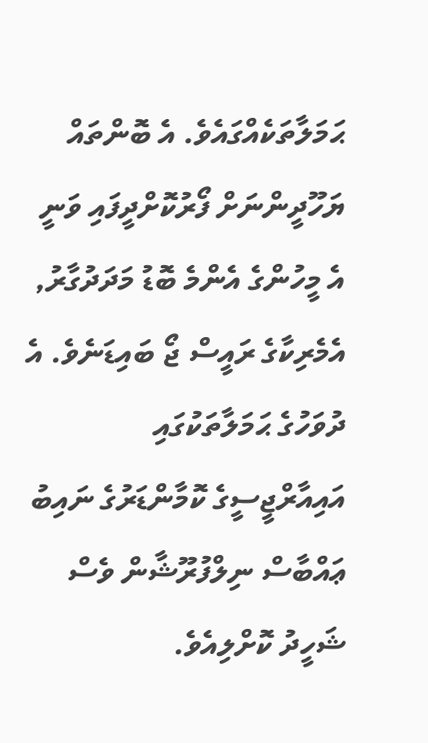ޙަމަލާތަކެއްގައެވެ. އެ ބޮންތައް ޔަހޫދީންނަށް ފޯރުކޮށްދީފައި ވަނީ އެ މީހުންގެ އެންމެ ބޮޑު މަދަދުގާރު, އެމެރިކާގެ ރައީސް ޖޯ ބައިޑަނެވެ. އެ ދުވަހުގެ ޙަމަލާތަކުގައި އައިއާރްޖީސީގެ ކޮމާންޑަރުގެ ނައިބު ޢައްބާސް ނިލްފުރޫޝާން ވެސް ޝަހީދު ކޮށްލިއެވެ.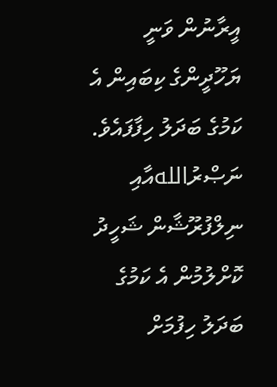އީރާނުން ވަނީ ޔަހޫދީންގެ ކިބައިން އެ ކަމުގެ ބަދަލު ހިފާފައެވެ.
ނަޞްރުاللهއާއި ނިލްފުރޫޝާން ޝަހީދު ކޮށްލުމުން އެ ކަމުގެ ބަދަލު ހިފުމަށް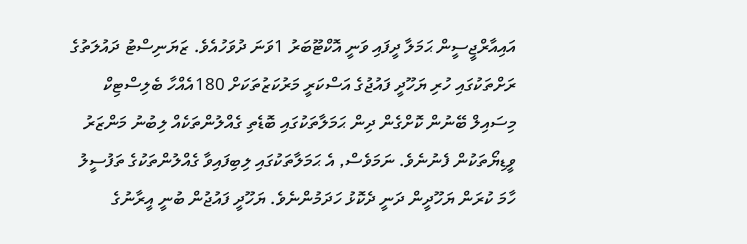އައިއާރްޖީސީން ޙަމަލާ ދީފައި ވަނީ އޮކްޓޫބަރު 1ވަނަ ދުވަހުއެވެ. ޒަޔަނިސްޓު ދައުލަތުގެ ރަށްތަކުގައި ހުރި ޔަހޫދީ ފައުޖުގެ އަސްކަރީ މަރުކަޒުތަކަށް 180އެއްހާ ބެލިސްޓިކް މިސައިލް ބޭނުން ކޮށްގެން ދިން ޙަމަލާތަކުގައި ބޮޑެތި ގެއްލުންތަކެއް ލިބުނު މަންޒަރު ވީޑިޔޯތަކުން ފެނުނެވެ. ނަމަވެސް, އެ ޙަމަލާތަކުގައި ލިބިފައިވާ ގެއްލުންތަކުގެ ތަފުސީލު ހާމަ ކުރަން ޔަހޫދީން ދަނީ ދެކޮޅު ހަދަމުންނެވެ. ޔަހޫދީ ފައުޖުން ބުނީ އީރާނުގެ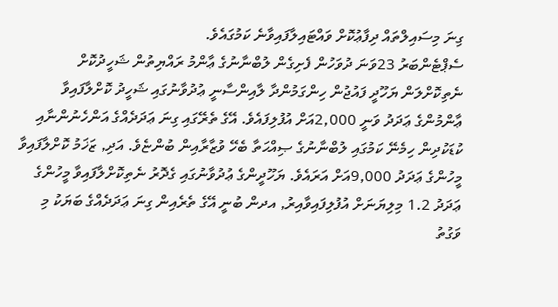ގިނަ މިސައިލްތައް ދިފާޢުކޮށް ވައްޓައިލާފައިވާނެ ކަމުގައެވެ.
ސެޕްޓެންބަރު 23ވަނަ ދުވަހުން ފެށިގެން ލުބްނާނުގެ ޢާންމު ރައްޔިތުން ޝަހީދުކޮށް ނެތިކޮށްލަން ޔަހޫދީ ފައުޖުން ހިންގަމުންދާ ލާއިންސާނީ ޢުދުވާނުގައި ޝަހީދު ކޮށްލާފައިވާ ޢާންމުންގެ ޢަދަދު ވަނީ 2,000އަށް އުފުލިފައެވެ. އޭގެ ތެރޭގައި ގިނަ ޢަދަދެއްގެ އަންހެނުންނާއި ކުޑަކުދިން ހިމެނޭ ކަމުގައި ލުބްނާނުގެ ޞިއްޙަތާ ބެހޭ ވުޒާރާއިން ބުންޏެވެ. އަދި, ޒަޚަމު ކޮށްލާފައިވާ މީހުންގެ ޢަދަދު 9,000އަށް އަރައެވެ. ޔަހޫދީންގެ ޢުދުވާނުގައި ގެދޮރު ނެތިކޮށްލާފައިވާ މީހުންގެ ޢަދަދު 1.2 މިލިޔަނަށް އުފުލިފައިވާއިރު, އދން ބުނީ އޭގެ ތެރެއިން ގިނަ ޢަދަދެއްގެ ބަޔަކު މި ވަގުތު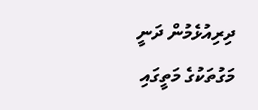ދިރިއުޅެމުން ދަނީ މަގުތަކުގެ މަތީގައި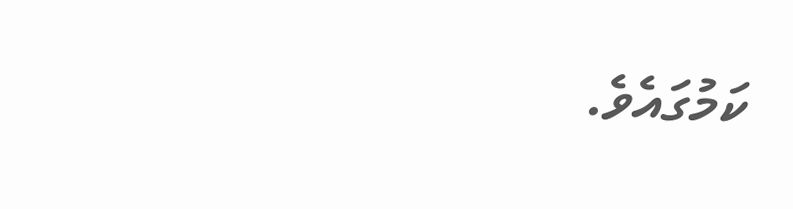ކަމުގައެވެ.